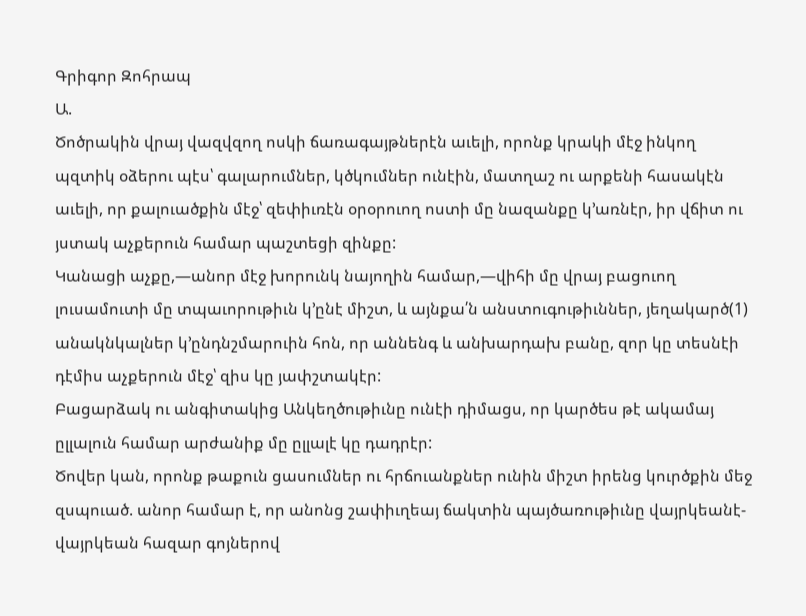Գրիգոր Զոհրապ
Ա.
Ծոծրակին վրայ վազվզող ոսկի ճառագայթներէն աւելի, որոնք կրակի մէջ ինկող պզտիկ օձերու պէս՝ գալարումներ, կծկումներ ունէին, մատղաշ ու արքենի հասակէն աւելի, որ քալուածքին մէջ՝ զեփիւռէն օրօրուող ոստի մը նազանքը կ’առնէր, իր վճիտ ու յստակ աչքերուն համար պաշտեցի զինքը:
Կանացի աչքը,—անոր մէջ խորունկ նայողին համար,—վիհի մը վրայ բացուող լուսամուտի մը տպաւորութիւն կ’ընէ միշտ, և այնքա՛ն անստուգութիւններ, յեղակարծ(1) անակնկալներ կ’ընդնշմարուին հոն, որ աննենգ և անխարդախ բանը, զոր կը տեսնէի դէմիս աչքերուն մէջ՝ զիս կը յափշտակէր:
Բացարձակ ու անգիտակից Անկեղծութիւնը ունէի դիմացս, որ կարծես թէ ակամայ ըլլալուն համար արժանիք մը ըլլալէ կը դադրէր:
Ծովեր կան, որոնք թաքուն ցասումներ ու հրճուանքներ ունին միշտ իրենց կուրծքին մեջ զսպուած. անոր համար է, որ անոնց շափիւղեայ ճակտին պայծառութիւնը վայրկեանէ-վայրկեան հազար գոյներով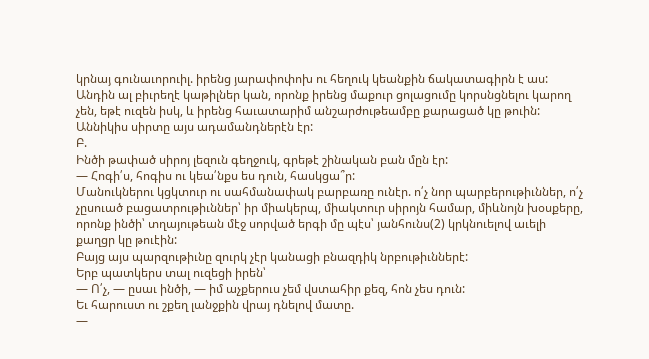կրնայ գունաւորուիլ. իրենց յարափոփոխ ու հեղուկ կեանքին ճակատագիրն է աս:
Անդին ալ բիւրեղէ կաթիլներ կան, որոնք իրենց մաքուր ցոլացումը կորսնցնելու կարող չեն, եթէ ուզեն իսկ, և իրենց հաւատարիմ անշարժութեամբը քարացած կը թուին: Աննիկիս սիրտը այս ադամանդներէն էր:
Բ.
Ինծի թափած սիրոյ լեզուն գեղջուկ, գրեթէ շինական բան մըն էր:
— Հոգի՛ս, հոգիս ու կեա՛նքս ես դուն, հասկցա՞ր:
Մանուկներու կցկտուր ու սահմանափակ բարբառը ունէր. ո՛չ նոր պարբերութիւններ, ո՛չ չըսուած բացատրութիւններ՝ իր միակերպ, միակտուր սիրոյն համար, միևնոյն խօսքերը, որոնք ինծի՝ տղայութեան մէջ սորված երգի մը պէս՝ յանհունս(2) կրկնուելով աւելի քաղցր կը թուէին:
Բայց այս պարզութիւնը զուրկ չէր կանացի բնազդիկ նրբութիւններէ:
Երբ պատկերս տալ ուզեցի իրեն՝
— Ո՛չ, — ըսաւ ինծի, — իմ աչքերուս չեմ վստահիր քեզ, հոն չես դուն:
Եւ հարուստ ու շքեղ լանջքին վրայ դնելով մատը.
—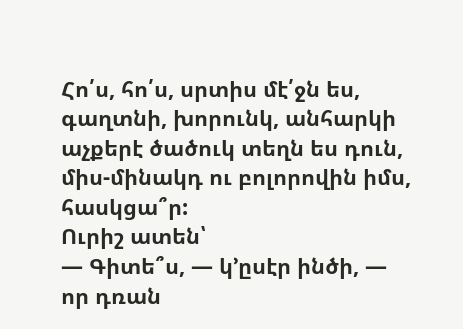Հո՛ս, հո՛ս, սրտիս մէ՛ջն ես, գաղտնի, խորունկ, անհարկի աչքերէ ծածուկ տեղն ես դուն, միս-մինակդ ու բոլորովին իմս, հասկցա՞ր:
Ուրիշ ատեն՝
— Գիտե՞ս, — կ’ըսէր ինծի, — որ դռան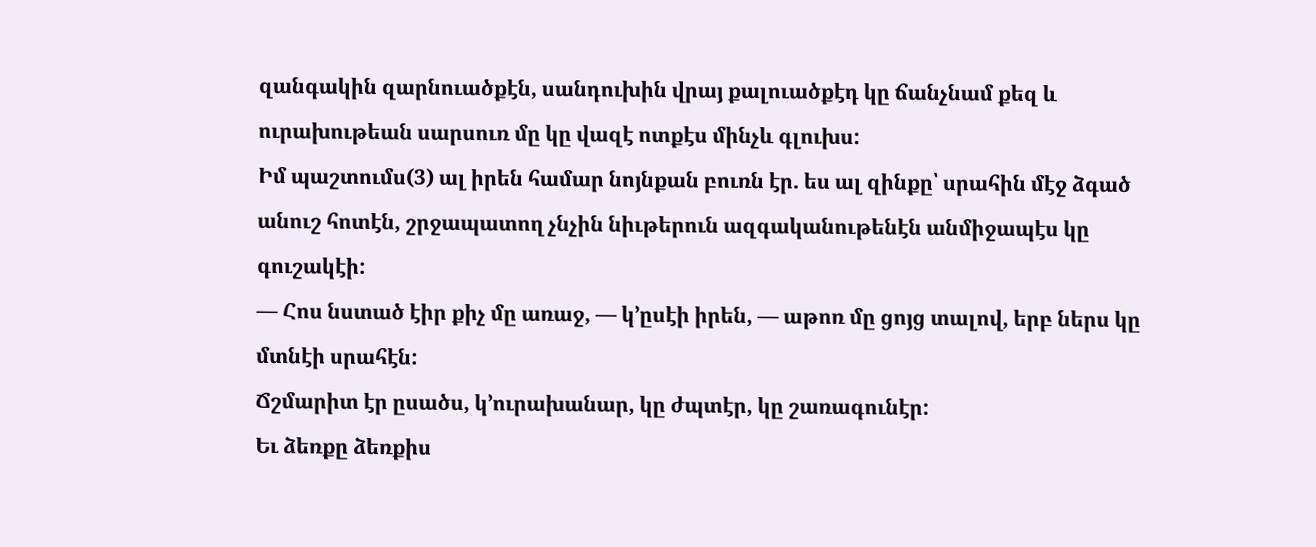զանգակին զարնուածքէն, սանդուխին վրայ քալուածքէդ կը ճանչնամ քեզ և ուրախութեան սարսուռ մը կը վազէ ոտքէս մինչև գլուխս:
Իմ պաշտումս(3) ալ իրեն համար նոյնքան բուռն էր. ես ալ զինքը՝ սրահին մէջ ձգած անուշ հոտէն, շրջապատող չնչին նիւթերուն ազգականութենէն անմիջապէս կը գուշակէի:
— Հոս նստած էիր քիչ մը առաջ, — կ’ըսէի իրեն, — աթոռ մը ցոյց տալով, երբ ներս կը մտնէի սրահէն:
Ճշմարիտ էր ըսածս, կ’ուրախանար, կը ժպտէր, կը շառագունէր:
Եւ ձեռքը ձեռքիս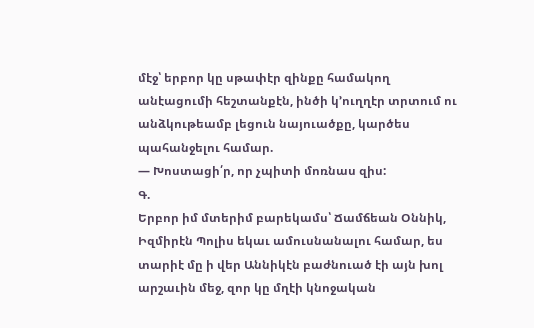մէջ՝ երբոր կը սթափէր զինքը համակող անէացումի հեշտանքէն, ինծի կ’ուղղէր տրտում ու անձկութեամբ լեցուն նայուածքը, կարծես պահանջելու համար.
— Խոստացի՛ր, որ չպիտի մոռնաս զիս:
Գ.
Երբոր իմ մտերիմ բարեկամս՝ Ճամճեան Օննիկ, Իզմիրէն Պոլիս եկաւ ամուսնանալու համար, ես տարիէ մը ի վեր Աննիկէն բաժնուած էի այն խոլ արշաւին մեջ, զոր կը մղէի կնոջական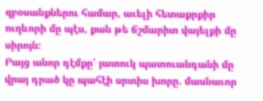զբօսանքներու համար, աւելի հետաքրքիր ուղևորի մը պէս, քան թե ճշմարիտ վայելքի մը սիրոյն:
Բայց անոր դէմքը՝ յատուկ պատուանդանի մը վրայ դրած կը պահէի սրտիս խորը. մասնաւոր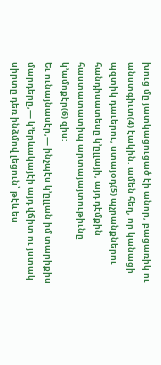խուց մը յատկացուցած էի անոր, բացառիկ ու անստգիւտ(4) էակին. ամեն հեղ, որ կանացի պզտիկ դաւերու, ստայօդ(5) պչրանքներու հանդիսատեսը կ’ըլլայի, այդ դէմքին հաստատատիպ արտայայտութիւնը կ’ամոքէր(6) զիս:
Եւ ունայնասէր,— ինչպէս կ’ըլլան իմ տարիքիս մարդերը,— կ’երևակայէի այդ վճիտ ու յստակ սիրտը դեռ ինձմով լեցուն՝ թէև ես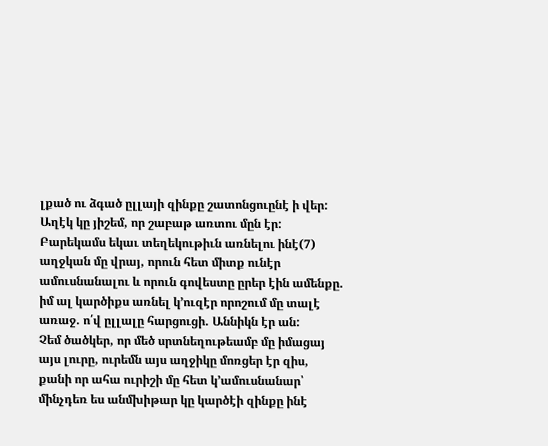լքած ու ձգած ըլլայի զինքը շատոնցուընէ ի վեր:
Աղէկ կը յիշեմ, որ շաբաթ առտու մըն էր:
Բարեկամս եկաւ տեղեկութիւն առնելու ինէ(7) աղջկան մը վրայ, որուն հետ միտք ունէր ամուսնանալու և որուն գովեստը ըրեր էին ամենքը. իմ ալ կարծիքս առնել կ’ուզէր որոշում մը տալէ առաջ. ո՛վ ըլլալը հարցուցի. Աննիկն էր ան:
Չեմ ծածկեր, որ մեծ սրտնեղութեամբ մը իմացայ այս լուրը, ուրեմն այս աղջիկը մոռցեր էր զիս, քանի որ ահա ուրիշի մը հետ կ’ամուսնանար՝ մինչդեռ ես անմխիթար կը կարծէի զինքը ինէ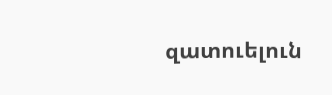զատուելուն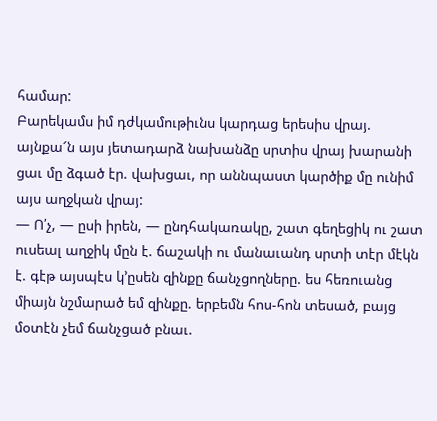համար:
Բարեկամս իմ դժկամութիւնս կարդաց երեսիս վրայ. այնքա՜ն այս յետադարձ նախանձը սրտիս վրայ խարանի ցաւ մը ձգած էր. վախցաւ, որ աննպաստ կարծիք մը ունիմ այս աղջկան վրայ:
— Ո՛չ, — ըսի իրեն, — ընդհակառակը, շատ գեղեցիկ ու շատ ուսեալ աղջիկ մըն է. ճաշակի ու մանաւանդ սրտի տէր մէկն է. գէթ այսպէս կ’ըսեն զինքը ճանչցողները. ես հեռուանց միայն նշմարած եմ զինքը. երբեմն հոս-հոն տեսած, բայց մօտէն չեմ ճանչցած բնաւ.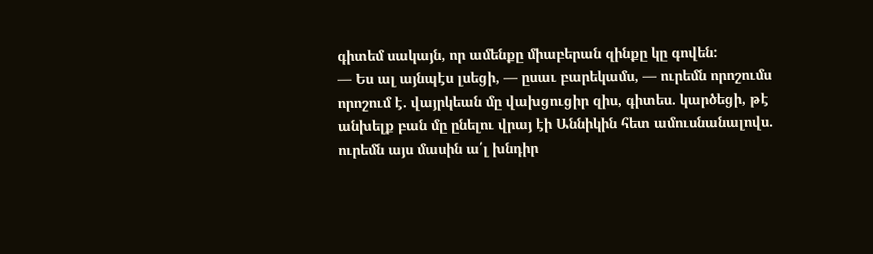գիտեմ սակայն, որ ամենքը միաբերան զինքը կը գովեն:
— Ես ալ այնպէս լսեցի, — ըսաւ բարեկամս, — ուրեմն որոշումս որոշում է. վայրկեան մը վախցուցիր զիս, գիտես. կարծեցի, թէ անխելք բան մը ընելու վրայ էի Աննիկին հետ ամուսնանալովս. ուրեմն այս մասին ա՛լ խնդիր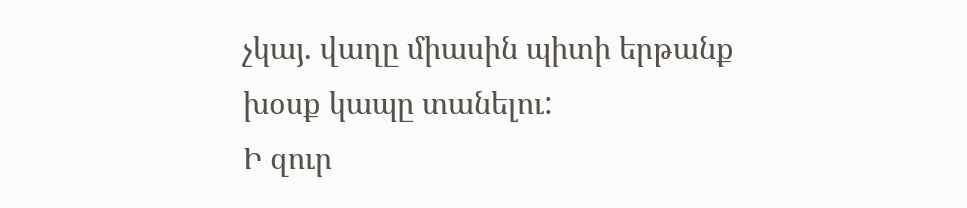չկայ. վաղը միասին պիտի երթանք խօսք կապը տանելու:
Ի զուր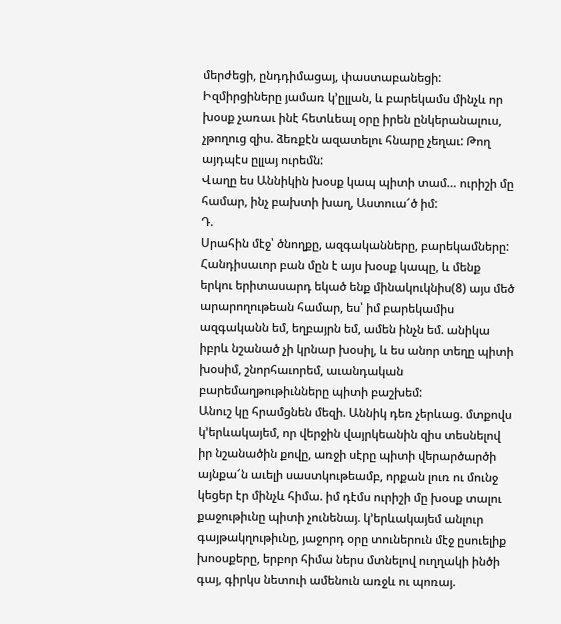մերժեցի, ընդդիմացայ, փաստաբանեցի:
Իզմիրցիները յամառ կ’ըլլան, և բարեկամս մինչև որ խօսք չառաւ ինէ հետևեալ օրը իրեն ընկերանալուս, չթողուց զիս. ձեռքէն ազատելու հնարը չեղաւ: Թող այդպէս ըլլայ ուրեմն:
Վաղը ես Աննիկին խօսք կապ պիտի տամ… ուրիշի մը համար, ինչ բախտի խաղ, Աստուա՜ծ իմ:
Դ.
Սրահին մէջ՝ ծնողքը, ազգականները, բարեկամները:
Հանդիսաւոր բան մըն է այս խօսք կապը, և մենք երկու երիտասարդ եկած ենք մինակուկնիս(8) այս մեծ արարողութեան համար, ես՝ իմ բարեկամիս ազգականն եմ, եղբայրն եմ, ամեն ինչն եմ. անիկա իբրև նշանած չի կրնար խօսիլ, և ես անոր տեղը պիտի խօսիմ, շնորհաւորեմ, աւանդական բարեմաղթութիւնները պիտի բաշխեմ:
Անուշ կը հրամցնեն մեզի. Աննիկ դեռ չերևաց. մտքովս կ’երևակայեմ, որ վերջին վայրկեանին զիս տեսնելով իր նշանածին քովը, առջի սէրը պիտի վերարծարծի այնքա՜ն աւելի սաստկութեամբ, որքան լուռ ու մունջ կեցեր էր մինչև հիմա. իմ դէմս ուրիշի մը խօսք տալու քաջութիւնը պիտի չունենայ. կ’երևակայեմ անլուր գայթակղութիւնը, յաջորդ օրը տուներուն մէջ ըսուելիք խոօսքերը, երբոր հիմա ներս մտնելով ուղղակի ինծի գայ, գիրկս նետուի ամենուն առջև ու պոռայ.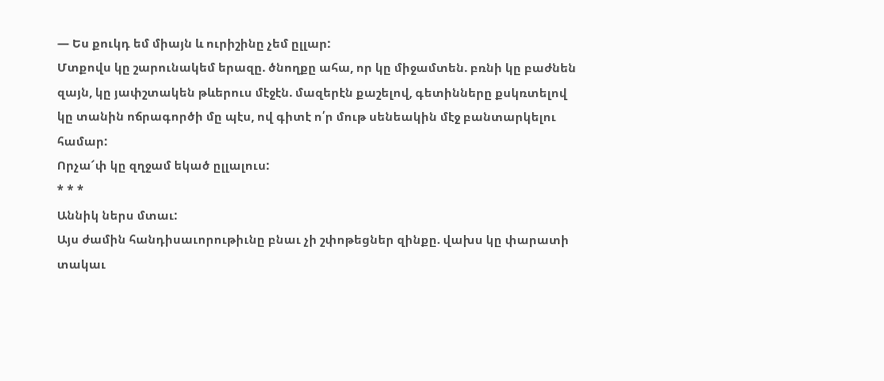— Ես քուկդ եմ միայն և ուրիշինը չեմ ըլլար:
Մտքովս կը շարունակեմ երազը. ծնողքը ահա, որ կը միջամտեն. բռնի կը բաժնեն զայն, կը յափշտակեն թևերուս մէջէն. մազերէն քաշելով, գետինները քսկռտելով կը տանին ոճրագործի մը պէս, ով գիտէ ո՛ր մութ սենեակին մէջ բանտարկելու համար:
Որչա՜փ կը զղջամ եկած ըլլալուս:
* * *
Աննիկ ներս մտաւ:
Այս ժամին հանդիսաւորութիւնը բնաւ չի շփոթեցներ զինքը. վախս կը փարատի տակաւ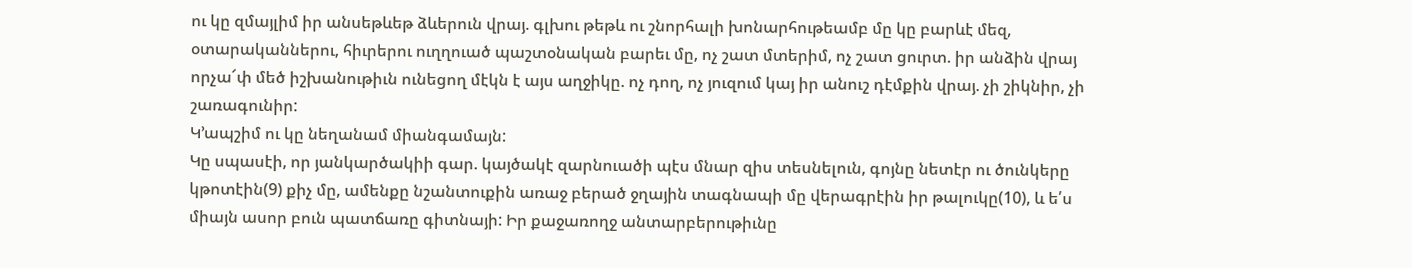ու կը զմայլիմ իր անսեթևեթ ձևերուն վրայ. գլխու թեթև ու շնորհալի խոնարհութեամբ մը կը բարևէ մեզ, օտարականներու, հիւրերու ուղղուած պաշտօնական բարեւ մը, ոչ շատ մտերիմ, ոչ շատ ցուրտ. իր անձին վրայ որչա՜փ մեծ իշխանութիւն ունեցող մէկն է այս աղջիկը. ոչ դող, ոչ յուզում կայ իր անուշ դէմքին վրայ. չի շիկնիր, չի շառագունիր:
Կ’ապշիմ ու կը նեղանամ միանգամայն:
Կը սպասէի, որ յանկարծակիի գար. կայծակէ զարնուածի պէս մնար զիս տեսնելուն, գոյնը նետէր ու ծունկերը կթոտէին(9) քիչ մը, ամենքը նշանտուքին առաջ բերած ջղային տագնապի մը վերագրէին իր թալուկը(10), և ե՛ս միայն ասոր բուն պատճառը գիտնայի: Իր քաջառողջ անտարբերութիւնը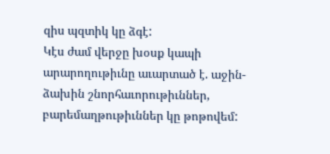զիս պզտիկ կը ձգէ:
Կէս ժամ վերջը խօսք կապի արարողութիւնը աւարտած է. աջին-ձախին շնորհաւորութիւններ, բարեմաղթութիւններ կը թոթովեմ: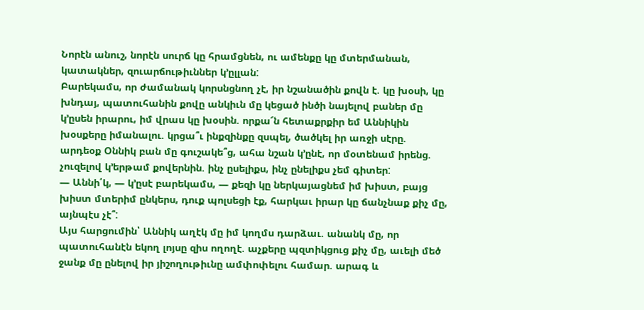Նորէն անուշ, նորէն սուրճ կը հրամցնեն, ու ամենքը կը մտերմանան, կատակներ, զուարճութիւններ կ’ըլլան:
Բարեկամս, որ ժամանակ կորսնցնող չէ, իր նշանածին քովն է. կը խօսի, կը խնդայ, պատուհանին քովը անկիւն մը կեցած ինծի նայելով բաներ մը կ’ըսեն իրարու, իմ վրաս կը խօսին. որքա՜ն հետաքրքիր եմ Աննիկին խօսքերը իմանալու. կրցա՞ւ ինքզինքը զսպել, ծածկել իր առջի սէրը. արդեօք Օննիկ բան մը գուշակե՞ց, ահա նշան կ’ընէ, որ մօտենամ իրենց. չուզելով կ’երթամ քովերնին. ինչ ըսելիքս, ինչ ընելիքս չեմ գիտեր:
— Աննի՛կ, — կ’ըսէ բարեկամս, — քեզի կը ներկայացնեմ իմ խիստ, բայց խիստ մտերիմ ընկերս, դուք պոլսեցի էք, հարկաւ իրար կը ճանչնաք քիչ մը, այնպէս չէ՞:
Այս հարցումին՝ Աննիկ աղէկ մը իմ կողմս դարձաւ. անանկ մը, որ պատուհանէն եկող լոյսը զիս ողողէ. աչքերը պզտիկցուց քիչ մը, աւելի մեծ ջանք մը ընելով իր յիշողութիւնը ամփոփելու համար. արագ և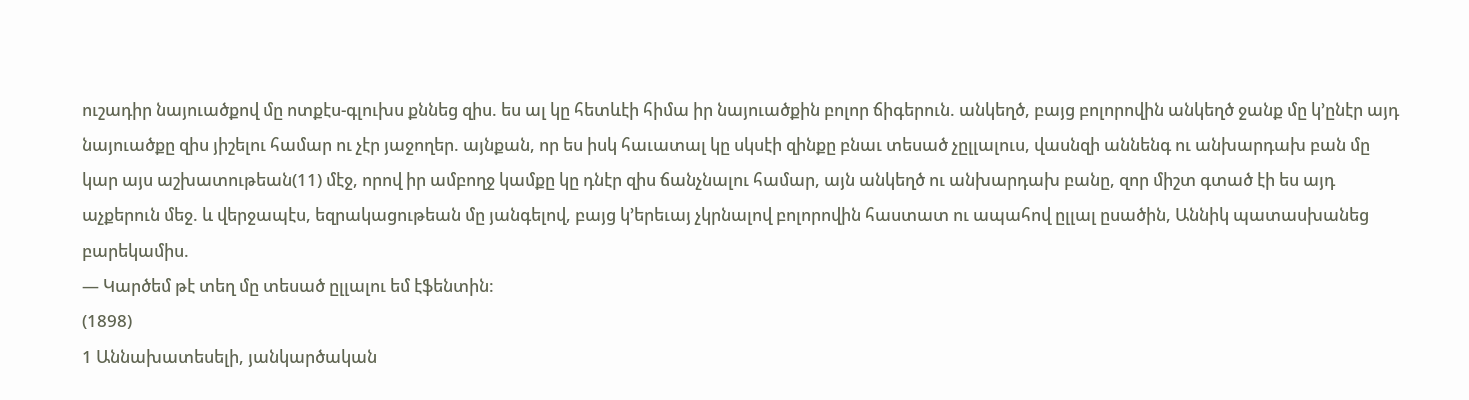ուշադիր նայուածքով մը ոտքէս-գլուխս քննեց զիս. ես ալ կը հետևէի հիմա իր նայուածքին բոլոր ճիգերուն. անկեղծ, բայց բոլորովին անկեղծ ջանք մը կ’ընէր այդ նայուածքը զիս յիշելու համար ու չէր յաջողեր. այնքան, որ ես իսկ հաւատալ կը սկսէի զինքը բնաւ տեսած չըլլալուս, վասնզի աննենգ ու անխարդախ բան մը կար այս աշխատութեան(11) մէջ, որով իր ամբողջ կամքը կը դնէր զիս ճանչնալու համար, այն անկեղծ ու անխարդախ բանը, զոր միշտ գտած էի ես այդ աչքերուն մեջ. և վերջապէս, եզրակացութեան մը յանգելով, բայց կ’երեւայ չկրնալով բոլորովին հաստատ ու ապահով ըլլալ ըսածին, Աննիկ պատասխանեց բարեկամիս.
— Կարծեմ թէ տեղ մը տեսած ըլլալու եմ էֆենտին:
(1898)
1 Աննախատեսելի, յանկարծական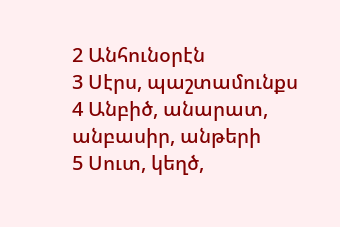2 Անհունօրէն
3 Սէրս, պաշտամունքս
4 Անբիծ, անարատ, անբասիր, անթերի
5 Սուտ, կեղծ,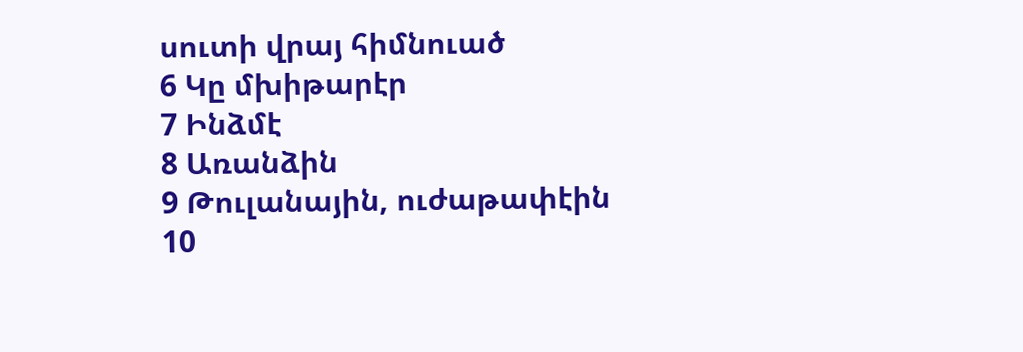սուտի վրայ հիմնուած
6 Կը մխիթարէր
7 Ինձմէ
8 Առանձին
9 Թուլանային, ուժաթափէին
10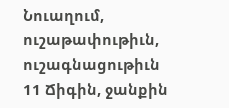Նուաղում, ուշաթափութիւն, ուշագնացութիւն
11 Ճիգին, ջանքին